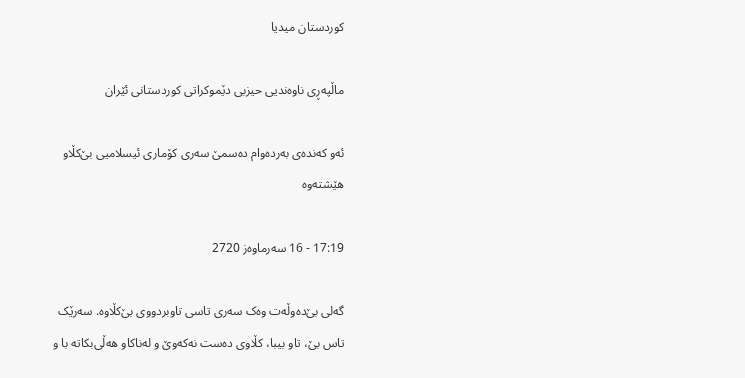کوردستان میدیا

ماڵپەڕی ناوەندیی حیزبی دێموکراتی کوردستانی ئێران

ئەو کەندەی بەردەوام دەسمێ سەری کۆماری ئیسلامیی بێ‌کڵاو هێشتەوە

17:19 - 16 سەرماوەز 2720

گەلی بێ‌دەوڵەت وەک سەری تاسی تاوبردووی بێ‌کڵاوە. سەرێک تاس بێ، تاو بیبا، کڵاوی دەست نەکەوێ و لەناکاو هەڵی‌بکاتە با و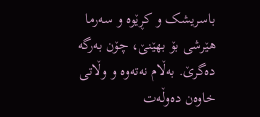باسریشک و کڕێوە و سەرما هێرشی بۆ بهێنێ، چۆن بەرگە دەگرێ. بەڵام نەتەوە و وڵاتی خاوەن دەوڵەت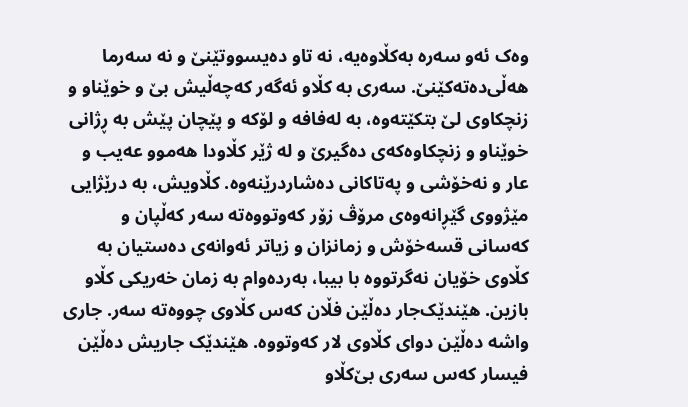وەک ئەو سەرە بەکڵاوەیە، نە تاو دەیسووتێنێ و نە سەرما هەڵی‌دەتەکێنێ. سەری بە کڵاو ئەگەر کەچەڵیش بێ و خوێناو و زنچکاوی لێ بتکێتەوە، بە لەفافە و لۆکە و پێچان پێش بە ڕژانی خوێناو و زنچکاوەکەی دەگیرێ و لە ژێر کڵاودا هەموو عەیب و عار و نەخۆشی و پەتاکانی دەشاردرێنەوە. کڵاویش، بە درێژایی مێژووی گێڕانەوەی مرۆڤ زۆر کەوتووەتە سەر کەڵپان و کەسانی قسەخۆش و زمانزان و زیاتر ئەوانەی دەستیان بە کڵاوی خۆیان نەگرتووە با بیبا، بەردەوام بە زمان خەریکی کڵاو بازین. هێندێک‌جار دەڵێن فڵان کەس کڵاوی چووەتە سەر. جاری واشە دەڵێن دوای کڵاوی لار کەوتووە. هێندێک جاریش دەڵێن فیسار کەس سەری بێ‌کڵاو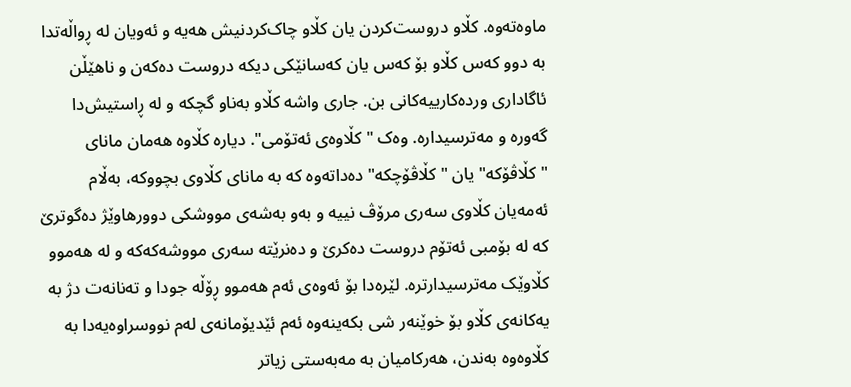ماوەتەوە. کڵاو دروست‌کردن یان کڵاو چاک‌کردنیش هەیە و ئەویان لە ڕواڵەتدا بە دوو کەس کڵاو بۆ کەس یان کەسانێکی دیکە دروست دەکەن و ناهێڵن ئاگاداری وردەکارییەکانی بن. جاری واشە کڵاو بەناو گچکە و لە ڕاستیش‌دا گەورە و مەترسیدارە. وەک "کڵاوەی ئەتۆمی". دیارە کڵاوە هەمان مانای "کڵاڤۆکە" یان " کڵاڤۆچکە" دەداتەوە کە بە مانای کڵاوی بچووکە، بەڵام ئەمەیان کڵاوی سەری مرۆڤ نییە و بەو بەشەی مووشکی دوورهاوێژ دەگوترێ کە لە بۆمبی ئەتۆم دروست دەکرێ و دەنرێتە سەری مووشەکەکە و لە هەموو کڵاوێک مەترسیدارترە. لێرەدا بۆ ئەوەی ئەم هەموو ڕۆڵە جودا و تەنانەت دژ بە یەکانەی كڵاو بۆ خوێنەر شی بکەینەوە ئەم ئێدیۆمانەی لەم نووسراوەیەدا بە کڵاوەوە بەندن، هەرکامیان بە مەبەستی زیاتر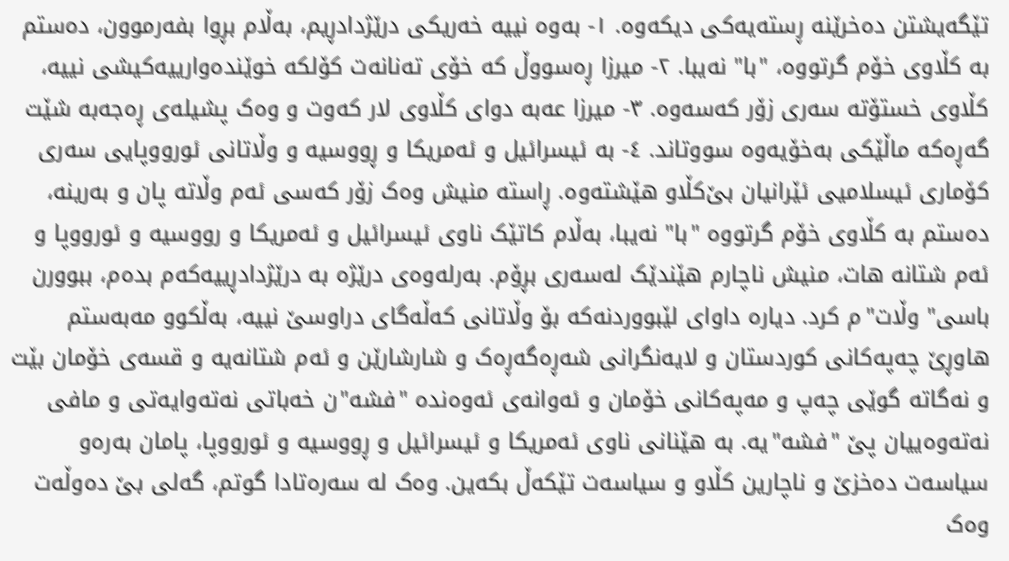تێگەیشتن دەخرێنە ڕستەیەکی دیکەوە. ١- بەوە نییە خەریکی درێژدادڕیم، بەڵام بڕوا بفەرموون، دەستم بە کڵاوی خۆم گرتووە، "با" نەیبا. ٢- میرزا ڕەسووڵ کە خۆی تەنانەت کۆلکە خوێندەوارییەکیشی نییە، کڵاوی خستۆتە سەری زۆر کەسەوە. ٣- میرزا عەبە دوای کڵاوی لار کەوت و وەک پشیلەی ڕەجەبە شێت گەڕەکە ماڵێکی بەخۆیەوە سووتاند. ٤- بە ئیسرائیل و ئەمریکا و ڕووسیە و وڵاتانی ئورووپایی سەری کۆماری ئیسلامیی ئێرانیان بێ‌کڵاو هێشتەوە. ڕاستە منیش وەک زۆر کەسی ئەم وڵاتە پان و بەرینە، دەستم بە کڵاوی خۆم گرتووە "با‌" نەیبا، بەڵام کاتێک ناوی ئیسرائیل و ئەمریکا و رووسیە و ئورووپا و ئەم شتانە هات، منیش ناچارم هێندێک لەسەری بڕۆم. بەرلەوەی درێژە بە درێژدادڕییەکەم بدەم، ببوورن باسی" وڵات"م کرد. دیارە داوای لێبووردنەکە بۆ وڵاتانی کەڵەگای دراوسێ نییە، بەڵکوو مەبەستم هاوڕێ چەپەکانی کوردستان و لایەنگرانی شەڕەگەڕەک و شارشارێن و ئەم شتانەیە و قسەی خۆمان بێت و نەگاتە گوێی چەپ و مەپەکانی خۆمان و ئەوانەی ئەوەندە "فشە"ن خەباتی نەتەوایەتی و مافی نەتەوەییان پێ "فشە"یە. بە هێنانی ناوی ئەمریکا و ئیسرائیل و ڕووسیە و ئورووپا، پامان بەرەو سیاسەت دەخزێ و ناچارین کڵاو و سیاسەت تێکەڵ بکەین. وەک لە سەرەتادا گوتم، گەلی بێ دەوڵەت وەک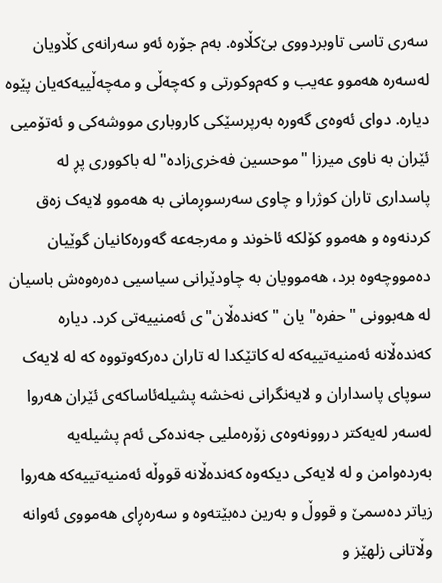سەری تاسی تاوبردووی بێ‌کڵاوە. بەم جۆرە ئەو سەرانەی کڵاویان لەسەرە هەموو عەیب و کەم‌وکورتی و کەچەڵی و مەچەڵییەکەیان پێوە دیارە. دوای ئەوەی گەورە بەرپرسێکی کاروباری مووشەکی و ئەتۆمیی ئێران بە ناوی میرزا "موحسین فەخری‌زادە" لە باکووری پڕ لە پاسداری تاران کوژرا و چاوی سەرسوڕمانی بە هەموو لایەک زەق کردنەوە و هەموو کۆلکە ئاخوند و مەرجەعه گەورەکانیان گوێیان دەمووچەوە برد، هەموویان بە چاودێرانی سیاسیی دەرەوەش باسیان لە هەبوونی "حفره" یان "کەندەڵان"ی ئەمنییەتی کرد. دیارە کەندەڵانە ئەمنیەتییەکە لە کاتێکدا لە تاران دەرکەوتووە کە لە لایەک سوپای پاسداران و لایەنگرانی نەخشە پشیلەئاساکەی ئێران هەروا لەسەر لەیەکتر دروونەوەی زۆرەملیی جەندەکی ئەم پشیلەیە بەردەوامن و لە لایەکی دیکەوە کەندەڵانه قووڵه ئەمنیەتییەکە هەروا زیاتر دەسمێ و قووڵ و بەرین دەبێتەوە و سەرەڕای هەمووی ئەوانە وڵاتانی زلهێز و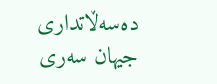دەسەڵاتداری جیهان سەری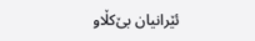ئێرانیان بێ‌کڵاو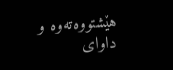هێشتووەتەوە و داوای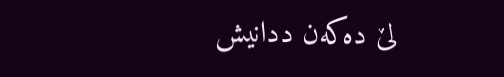لێ دەکەن ددانیش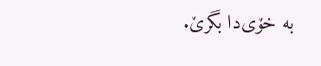بە خۆی‌دا بگرێ.